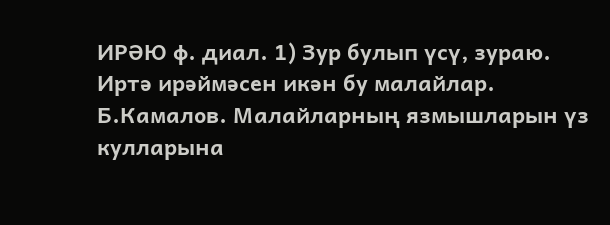ИРӘЮ ф. диал. 1) Зур булып үсү, зураю. Иртә ирәймәсен икән бу малайлар. Б.Камалов. Малайларның язмышларын үз кулларына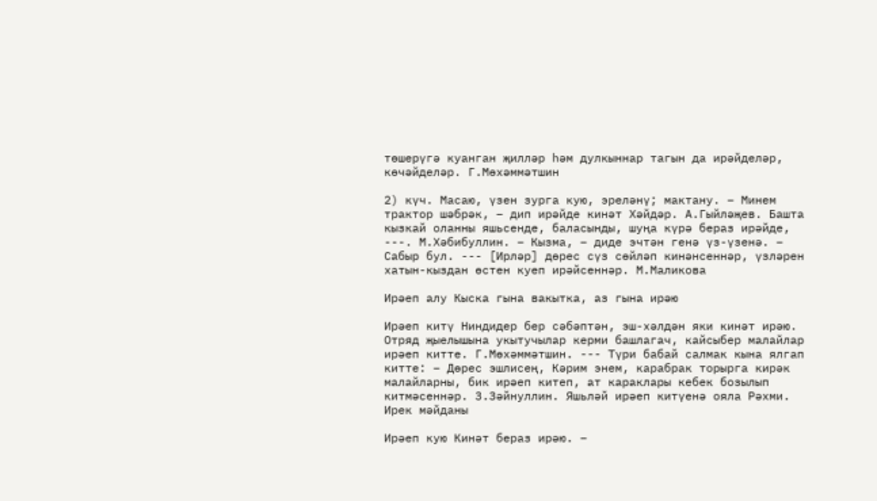төшерүгә куанган җилләр һәм дулкыннар тагын да ирәйделәр, көчәйделәр. Г.Мөхәммәтшин

2) күч. Масаю, үзен зурга кую, эреләнү; мактану. – Минем трактор шәбрәк, – дип ирәйде кинәт Хәйдәр. А.Гыйләҗев. Башта кызкай оланны яшьсенде, баласынды, шуңа күрә бераз ирәйде, ---. М.Хәбибуллин. – Кызма, – диде эчтән генә үз-үзенә. – Сабыр бул. --- [Ирләр] дөрес сүз сөйләп кинәнсеннәр, үзләрен хатын-кыздан өстен куеп ирәйсеннәр. М.Маликова

Ирәеп алу Кыска гына вакытка, аз гына ирәю

Ирәеп китү Ниндидер бер сәбәптән, эш-хәлдән яки кинәт ирәю. Отряд җыелышына укытучылар керми башлагач, кайсыбер малайлар ирәеп китте. Г.Мөхәммәтшин. --- Түри бабай салмак кына ялгап китте: – Дөрес эшлисең, Кәрим энем, карабрак торырга кирәк малайларны, бик ирәеп китеп, ат караклары кебек бозылып китмәсеннәр. З.Зәйнуллин. Яшьләй ирәеп китүенә ояла Рәхми. Ирек мәйданы

Ирәеп кую Кинәт бераз ирәю. –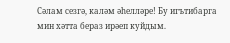Сәлам сезгә, каләм әһелләре! Бу игътибарга мин хәтта бераз ирәеп куйдым.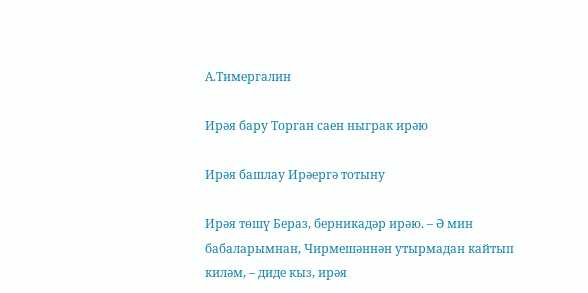А.Тимергалин

Ирәя бару Торган саен ныграк ирәю

Ирәя башлау Ирәергә тотыну

Ирәя төшү Бераз, берникадәр ирәю. – Ә мин бабаларымнан, Чирмешәннән утырмадан кайтып киләм, – диде кыз, ирәя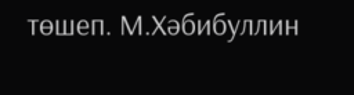төшеп. М.Хәбибуллин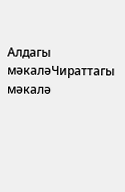Алдагы мәкаләЧираттагы мәкалә